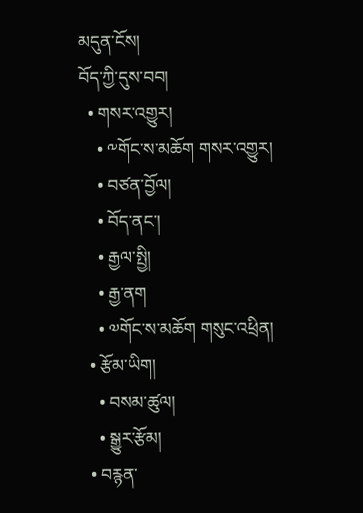མདུན་ངོས།
བོད་ཀྱི་དུས་བབ།
  • གསར་འགྱུར།
    • ༸གོང་ས་མཆོག གསར་འགྱུར།
    • བཙན་བྱོལ།
    • བོད་ནང་།
    • རྒྱལ་སྤྱི།
    • རྒྱ་ནག
    • ༧གོང་ས་མཆོག གསུང་འཕྲིན།
  • རྩོམ་ཡིག།
    • བསམ་ཚུལ།
    • སྒྱུར་རྩོམ།
  • བརྙན་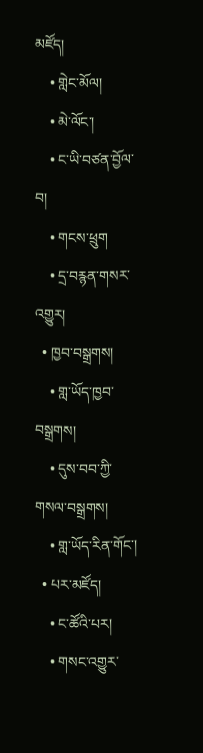མཛོད།
    • གླེང་མོལ།
    • མེ་ལོང་།
    • ང་ཡི་བཙན་བྱོལ་བ།
    • གངས་ཕྲུག
    • དྲ་བརྙན་གསར་འགྱུར།
  • ཁྱབ་བསྒྲགས།
    • གླ་ཡོད་ཁྱབ་བསྒྲགས།
    • དུས་བབ་ཀྱི་གསལ་བསྒྲགས།
    • གླ་ཡོད་རིན་གོང་།
  • པར་མཛོད།
    • ང་ཚོའི་པར།
    • གསང་འགྱུར་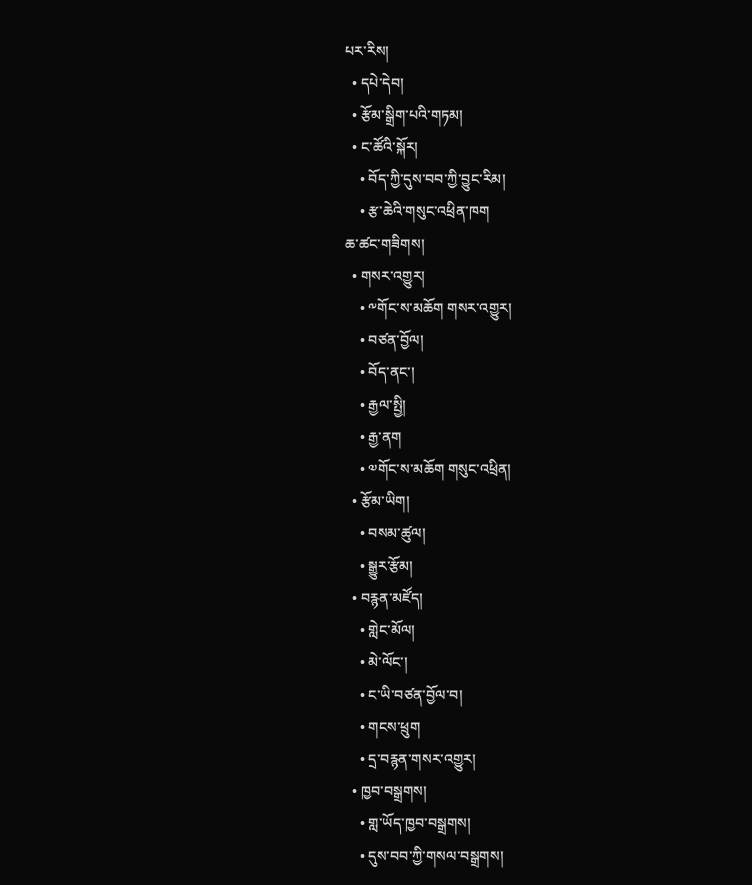པར་རིས།
  • དཔེ་དེབ།
  • རྩོམ་སྒྲིག་པའི་གཏམ།
  • ང་ཚོའི་སྐོར།
    • བོད་ཀྱི་དུས་བབ་ཀྱི་བྱུང་རིམ།
    • རྩ་ཆེའི་གསུང་འཕྲིན་ཁག
ཆ་ཚང་གཟིགས།
  • གསར་འགྱུར།
    • ༸གོང་ས་མཆོག གསར་འགྱུར།
    • བཙན་བྱོལ།
    • བོད་ནང་།
    • རྒྱལ་སྤྱི།
    • རྒྱ་ནག
    • ༧གོང་ས་མཆོག གསུང་འཕྲིན།
  • རྩོམ་ཡིག།
    • བསམ་ཚུལ།
    • སྒྱུར་རྩོམ།
  • བརྙན་མཛོད།
    • གླེང་མོལ།
    • མེ་ལོང་།
    • ང་ཡི་བཙན་བྱོལ་བ།
    • གངས་ཕྲུག
    • དྲ་བརྙན་གསར་འགྱུར།
  • ཁྱབ་བསྒྲགས།
    • གླ་ཡོད་ཁྱབ་བསྒྲགས།
    • དུས་བབ་ཀྱི་གསལ་བསྒྲགས།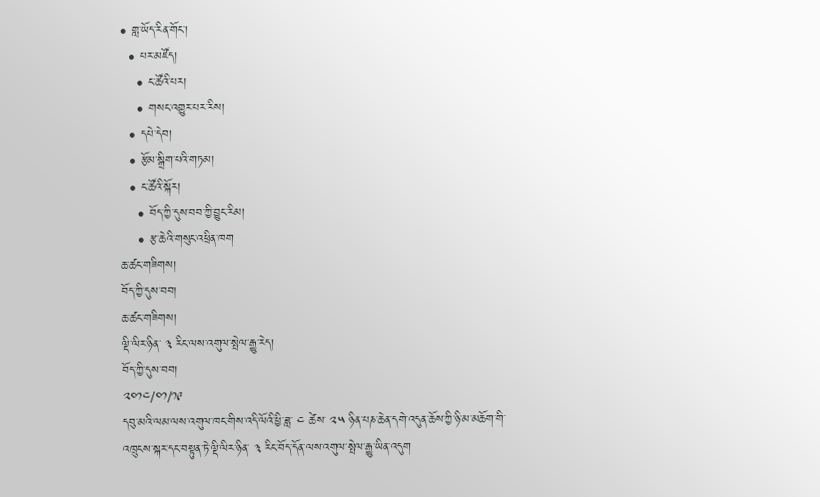• གླ་ཡོད་རིན་གོང་།
  • པར་མཛོད།
    • ང་ཚོའི་པར།
    • གསང་འགྱུར་པར་རིས།
  • དཔེ་དེབ།
  • རྩོམ་སྒྲིག་པའི་གཏམ།
  • ང་ཚོའི་སྐོར།
    • བོད་ཀྱི་དུས་བབ་ཀྱི་བྱུང་རིམ།
    • རྩ་ཆེའི་གསུང་འཕྲིན་ཁག
ཆ་ཚང་གཟིགས།
བོད་ཀྱི་དུས་བབ།
ཆ་ཚང་གཟིགས།
ལྡི་ལིར་ཉིན་ ༣ རིང་ལས་འགུལ་སྤེལ་རྒྱུ་རེད།
བོད་ཀྱི་དུས་བབ།
༢༠༡༤/༠༡/༡༩
དབུ་མའི་ལམ་ལས་འགུལ་ཁང་གིས་འདི་ལོའི་ཕྱི་ཟླ་ ༤ ཚེས་ ༢༥ ཉིན་པཎ་ཆེན་དགེ་འདུན་ཆོས་ཀྱི་ཉི་མ་མཆོག་གི་འཁྲུངས་སྐར་དང་བསྟུན་ཏེ་ལྡི་ལིར་ཉིན་ ༣ རིང་བོད་དོན་ལས་འགུལ་སྤེལ་རྒྱུ་ཡིན་འདུག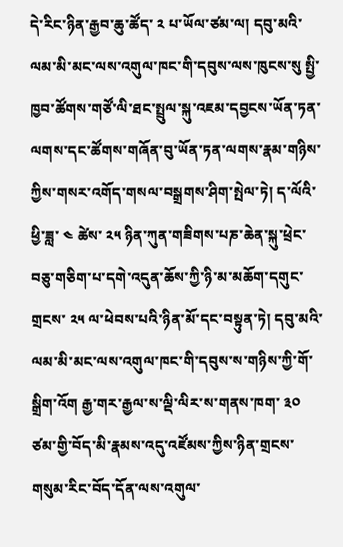དེ་རིང་ཉིན་རྒྱབ་ཆུ་ཚོད་ ༢ པ་ཡོལ་ཙམ་ལ། དབུ་མའི་ལམ་མི་མང་ལས་འགུལ་ཁང་གི་དབུས་ལས་ཁུངས་སུ སྤྱི་ཁྱབ་ཚོགས་གཙོ་ལི་ཐང་སྤྲུལ་སྐུ་འཇམ་དབྱངས་ཡོན་ཏན་ལགས་དང་ཚོགས་གཞོན་བུ་ཡོན་ཏན་ལགས་རྣམ་གཉིས་ཀྱིས་གསར་འགོད་གསལ་བསྒྲགས་ཤིག་སྤེལ་ཏེ། ད་ལོའི་ཕྱི་ཟླ་ ༤ ཚེས་ ༢༥ ཉིན་ཀུན་གཟིགས་པཎ་ཆེན་སྐུ་ཕྲེང་བཅུ་གཅིག་པ་དགེ་འདུན་ཆོས་ཀྱི་ཉི་མ་མཆོག་དགུང་གྲངས་ ༢༥ ལ་ཕེབས་པའི་ཉིན་མོ་དང་བསྟུན་ཏེ། དབུ་མའི་ལམ་མི་མང་ལས་འགུལ་ཁང་གི་དབུས་ས་གཉིས་ཀྱི་གོ་སྒྲིག་འོག རྒྱ་གར་རྒྱལ་ས་ལྡི་ལིར་ས་གནས་ཁག་ ༣༠ ཙམ་གྱི་བོད་མི་རྣམས་འདུ་འཛོམས་ཀྱིས་ཉིན་གྲངས་གསུམ་རིང་བོད་དོན་ལས་འགུལ་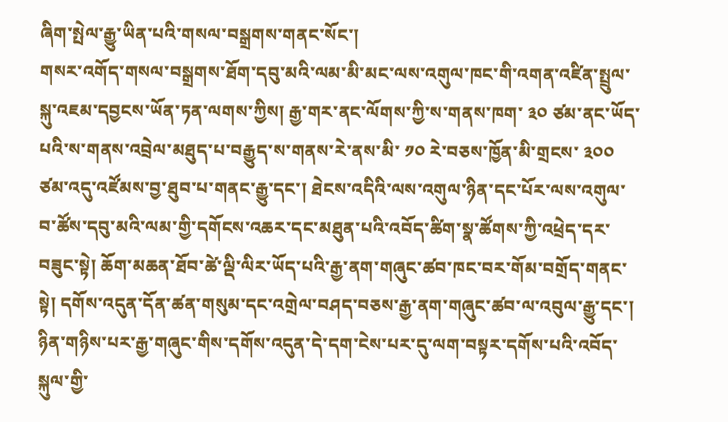ཞིག་སྤེལ་རྒྱུ་ཡིན་པའི་གསལ་བསྒྲགས་གནང་སོང་།
གསར་འགོད་གསལ་བསྒྲགས་ཐོག་དབུ་མའི་ལམ་མི་མང་ལས་འགུལ་ཁང་གི་འགན་འཛིན་སྤྲུལ་སྐུ་འཇམ་དབྱངས་ཡོན་ཏན་ལགས་ཀྱིས། རྒྱ་གར་ནང་ལོགས་ཀྱི་ས་གནས་ཁག་ ༣༠ ཙམ་ནང་ཡོད་པའི་ས་གནས་འབྲེལ་མཐུད་པ་བརྒྱུད་ས་གནས་རེ་ནས་མི་ ༡༠ རེ་བཅས་ཁྱོན་མི་གྲངས་ ༣༠༠ ཙམ་འདུ་འཛོམས་བྱ་ཐུབ་པ་གནང་རྒྱུ་དང་། ཐེངས་འདིའི་ལས་འགུལ་ཉིན་དང་པོར་ལས་འགུལ་བ་ཚོས་དབུ་མའི་ལམ་གྱི་དགོངས་འཆར་དང་མཐུན་པའི་འབོད་ཚིག་སྣ་ཚོགས་ཀྱི་འཕྲེད་དར་བཟུང་སྟེ། ཆོག་མཆན་ཐོབ་ཚེ་ལྡི་ལིར་ཡོད་པའི་རྒྱ་ནག་གཞུང་ཚབ་ཁང་བར་གོམ་བགྲོད་གནང་སྟེ། དགོས་འདུན་དོན་ཚན་གསུམ་དང་འགྲེལ་བཤད་བཅས་རྒྱ་ནག་གཞུང་ཚབ་ལ་འབུལ་རྒྱུ་དང་། ཉིན་གཉིས་པར་རྒྱ་གཞུང་གིས་དགོས་འདུན་དེ་དག་ངེས་པར་དུ་ལག་བསྟར་དགོས་པའི་འབོད་སྐུལ་གྱི་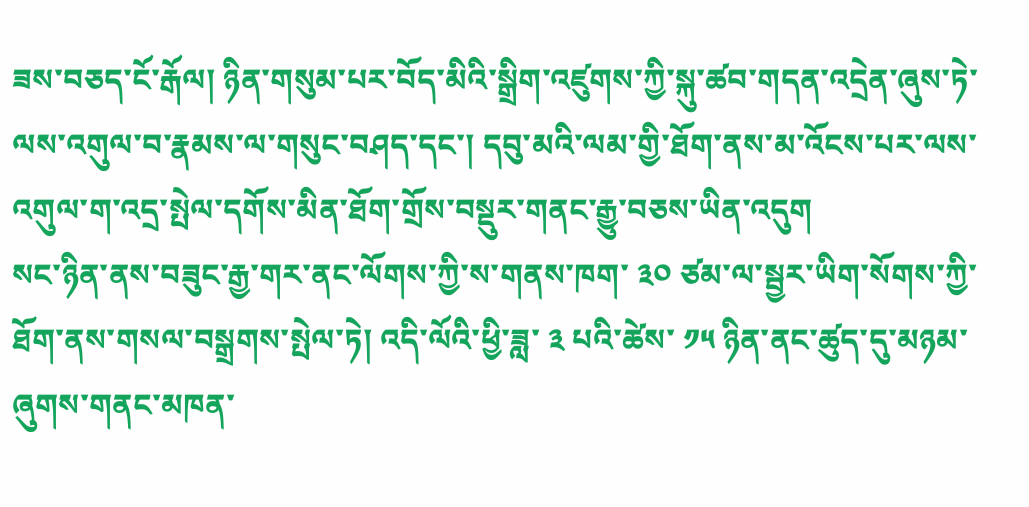ཟས་བཅད་ངོ་རྒོལ། ཉིན་གསུམ་པར་བོད་མིའི་སྒྲིག་འཛུགས་ཀྱི་སྐུ་ཚབ་གདན་འདྲེན་ཞུས་ཏེ་ལས་འགུལ་བ་རྣམས་ལ་གསུང་བཤད་དང་། དབུ་མའི་ལམ་གྱི་ཐོག་ནས་མ་འོངས་པར་ལས་འགུལ་ག་འདྲ་སྤེལ་དགོས་མིན་ཐོག་གྲོས་བསྡུར་གནང་རྒྱུ་བཅས་ཡིན་འདུག
སང་ཉིན་ནས་བཟུང་རྒྱ་གར་ནང་ལོགས་ཀྱི་ས་གནས་ཁག་ ༣༠ ཙམ་ལ་སྦྱར་ཡིག་སོགས་ཀྱི་ཐོག་ནས་གསལ་བསྒྲགས་སྤེལ་ཏེ། འདི་ལོའི་ཕྱི་ཟླ་ ༣ པའི་ཚེས་ ༡༥ ཉིན་ནང་ཚུད་དུ་མཉམ་ཞུགས་གནང་མཁན་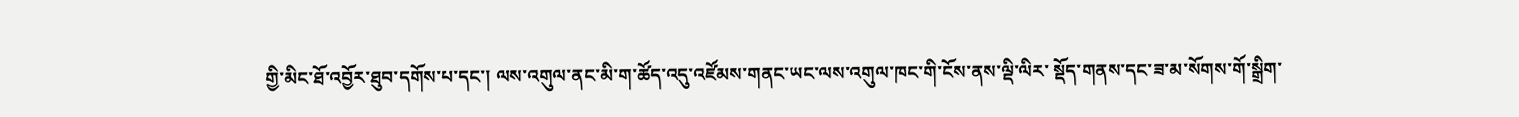གྱི་མིང་ཐོ་འབྱོར་ཐུབ་དགོས་པ་དང་། ལས་འགུལ་ནང་མི་ག་ཚོད་འདུ་འཛོམས་གནང་ཡང་ལས་འགུལ་ཁང་གི་ངོས་ནས་ལྡི་ལིར་ སྡོད་གནས་དང་ཟ་མ་སོགས་གོ་སྒྲིག་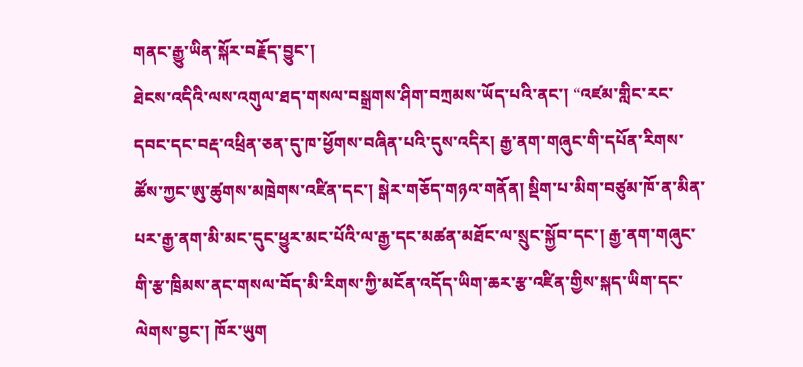གནང་རྒྱུ་ཡིན་སྐོར་བརྗོད་བྱུང་།
ཐེངས་འདིའི་ལས་འགུལ་ཐད་གསལ་བསྒྲགས་ཤིག་བཀྲམས་ཡོད་པའི་ནང་། “འཛམ་གླིང་རང་དབང་དང་བརྡ་འཕྲིན་ཅན་དུ་ཁ་ཕྱོགས་བཞིན་པའི་དུས་འདིར། རྒྱ་ནག་གཞུང་གི་དཔོན་རིགས་ཚོས་ཀྱང་ཨུ་ཚུགས་མཁྲེགས་འཛིན་དང་། སྒེར་གཅོད་གཉའ་གནོན། སྡིག་པ་མིག་བཙུམ་ཁོ་ན་མིན་པར་རྒྱ་ནག་མི་མང་དུང་ཕྱུར་མང་པོའི་ལ་རྒྱ་དང་མཚན་མཐོང་ལ་སྲུང་སྐྱོབ་དང་། རྒྱ་ནག་གཞུང་གི་རྩ་ཁྲིམས་ནང་གསལ་བོད་མི་རིགས་ཀྱི་མངོན་འདོད་ཡིག་ཆར་རྩ་འཛིན་གྱིས་སྐད་ཡིག་དང་ལེགས་བྱང་། ཁོར་ཡུག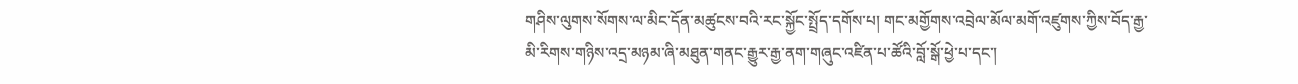གཤིས་ལུགས་སོགས་ལ་མིང་དོན་མཚུངས་བའི་རང་སྐྱོང་སྤྲོད་དགོས་པ། གང་མགྱོགས་འབྲེལ་མོལ་མགོ་འཛུགས་ཀྱིས་བོད་རྒྱ་མི་རིགས་གཉིས་འདྲ་མཉམ་ཞི་མཐུན་གནང་རྒྱུར་རྒྱ་ནག་གཞུང་འཛིན་པ་ཚོའི་བློ་སྒོ་ཕྱེ་པ་དང་།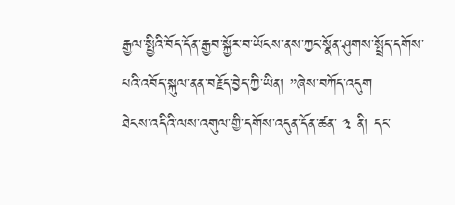རྒྱལ་སྤྱིའི་བོད་དོན་རྒྱབ་སྐྱོར་བ་ཡོངས་ནས་ཀྱང་སྣོན་ཤུགས་སྤྲོད་དགོས་པའི་འབོད་སྐུལ་ནན་བརྗོད་བྱེད་ཀྱི་ཡིན། ”ཞེས་བཀོད་འདུག
ཐེངས་འདིའི་ལས་འགུལ་གྱི་དགོས་འདུན་དོན་ཚན་ ༣ ནི། དང་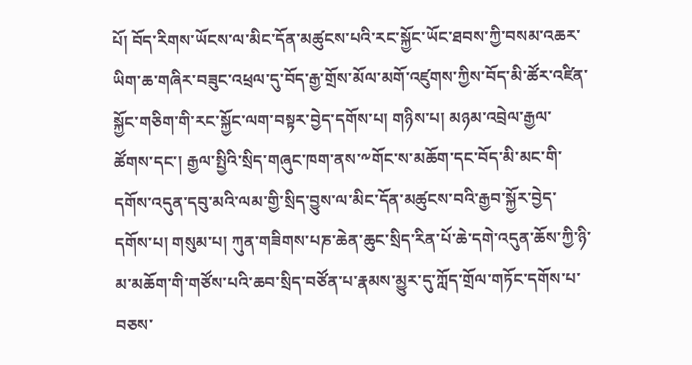པོ། བོད་རིགས་ཡོངས་ལ་མིང་དོན་མཚུངས་པའི་རང་སྐྱོང་ཡོང་ཐབས་ཀྱི་བསམ་འཆར་ཡིག་ཆ་གཞིར་བཟུང་འཕྲལ་དུ་བོད་རྒྱ་གྲོས་མོལ་མགོ་འཛུགས་ཀྱིས་བོད་མི་ཚོར་འཛིན་སྐྱོང་གཅིག་གི་རང་སྐྱོང་ལག་བསྟར་བྱེད་དགོས་པ། གཉིས་པ། མཉམ་འབྲེལ་རྒྱལ་ཚོགས་དང་། རྒྱལ་སྤྱིའི་སྲིད་གཞུང་ཁག་ནས་༸གོང་ས་མཆོག་དང་བོད་མི་མང་གི་དགོས་འདུན་དབུ་མའི་ལམ་གྱི་སྲིད་བྱུས་ལ་མིང་དོན་མཚུངས་བའི་རྒྱབ་སྐྱོར་བྱེད་དགོས་པ། གསུམ་པ། ཀུན་གཟིགས་པཎ་ཆེན་ཆུང་སྲིད་རིན་པོ་ཆེ་དགེ་འདུན་ཆོས་ཀྱི་ཉི་མ་མཆོག་གི་གཙོས་པའི་ཆབ་སྲིད་བཙོན་པ་རྣམས་མྱུར་དུ་ཀློད་གྲོལ་གཏོང་དགོས་པ་བཅས་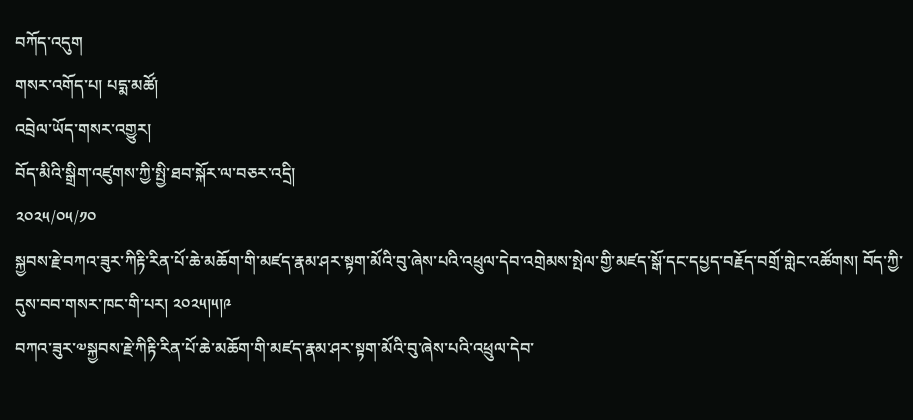བཀོད་འདུག
གསར་འགོད་པ། པདྨ་མཚོ།
འབྲེལ་ཡོད་གསར་འགྱུར།
བོད་མིའི་སྒྲིག་འཛུགས་ཀྱི་སྤྱི་ཐབ་སྐོར་ལ་བཅར་འདྲི།
༢༠༢༥/༠༥/༡༠
སྐྱབས་རྗེ་བཀའ་ཟུར་ཀིརྟི་རིན་པོ་ཆེ་མཆོག་གི་མཛད་རྣམ་ཤར་སྟག་མོའི་བུ་ཞེས་པའི་འཕྲུལ་དེབ་འགྲེམས་སྤེལ་གྱི་མཛད་སྒོ་དང་དཔྱད་བརྗོད་བགྲོ་གླེང་འཚོགས། བོད་ཀྱི་དུས་བབ་གསར་ཁང་གི་པར། ༢༠༢༥།༥།༩
བཀའ་ཟུར་༧སྐྱབས་རྗེ་ཀིརྟི་རིན་པོ་ཆེ་མཆོག་གི་མཛད་རྣམ་ཤར་སྟག་མོའི་བུ་ཞེས་པའི་འཕྲུལ་དེབ་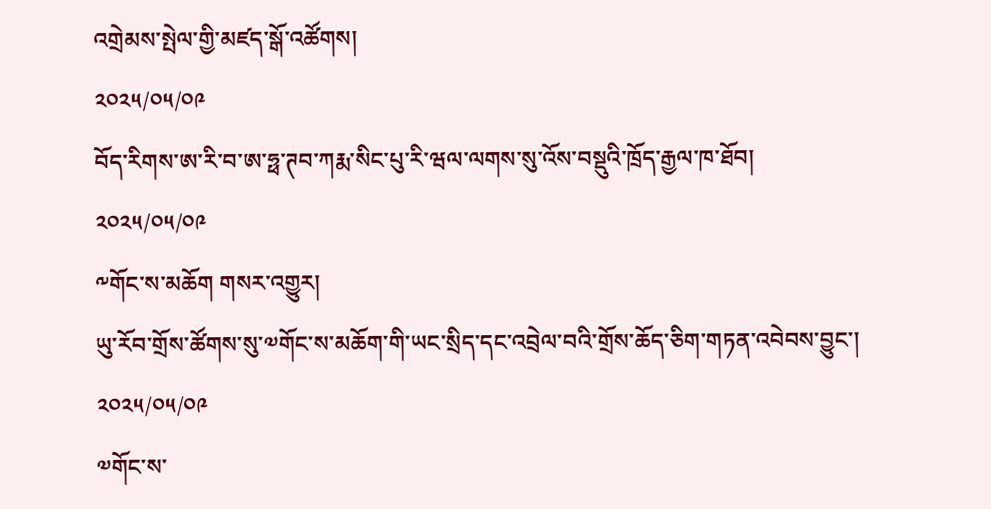འགྲེམས་སྤེལ་གྱི་མཛད་སྒོ་འཚོགས།
༢༠༢༥/༠༥/༠༩
བོད་རིགས་ཨ་རི་བ་ཨ་ཧྥ་ཊབ་ཀརྨ་སིང་པུ་རི་ཝལ་ལགས་སུ་འོས་བསྡུའི་ཁྲོད་རྒྱལ་ཁ་ཐོབ།
༢༠༢༥/༠༥/༠༩
༸གོང་ས་མཆོག གསར་འགྱུར།
ཡུ་རོབ་གྲོས་ཚོགས་སུ་༧གོང་ས་མཆོག་གི་ཡང་སྲིད་དང་འབྲེལ་བའི་གྲོས་ཆོད་ཅིག་གཏན་འབེབས་བྱུང་།
༢༠༢༥/༠༥/༠༩
༧གོང་ས་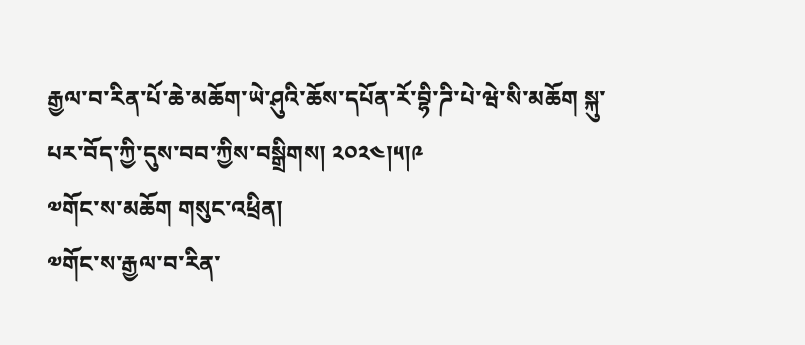རྒྱལ་བ་རིན་པོ་ཆེ་མཆོག་ཡེ་ཤུའི་ཆོས་དཔོན་རོ་བྷི་ཌི་པེ་ཝེ་སི་མཆོག སྐུ་པར་བོད་ཀྱི་དུས་བབ་ཀྱིས་བསྒྲིགས། ༢༠༢༤།༥།༩
༧གོང་ས་མཆོག གསུང་འཕྲིན།
༧གོང་ས་རྒྱལ་བ་རིན་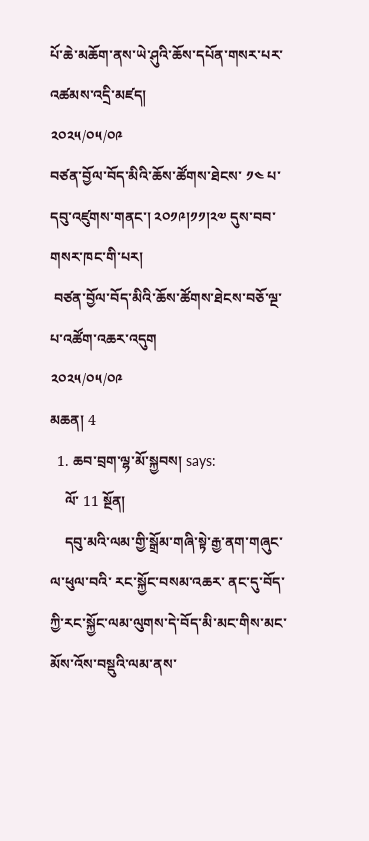པོ་ཆེ་མཆོག་ནས་ཡེ་ཤུའི་ཆོས་དཔོན་གསར་པར་འཚམས་འདྲི་མཛད།
༢༠༢༥/༠༥/༠༩
བཙན་བྱོལ་བོད་མིའི་ཆོས་ཚོགས་ཐེངས་ ༡༤ པ་དབུ་འཛུགས་གནང་། ༢༠༡༩།༡༡།༢༧ དུས་བབ་གསར་ཁང་གི་པར།
 བཙན་བྱོལ་བོད་མིའི་ཆོས་ཚོགས་ཐེངས་བཅོ་ལྔ་པ་འཚོག་འཆར་འདུག
༢༠༢༥/༠༥/༠༩
མཆན། 4
  1. ཆབ་བྲག་ལྷ་མོ་སྐྱབས། says:
    ལོ་ 11 སྔོན།
    དབུ་མའི་ལམ་གྱི་སྒྲོམ་གཞི་སྟེ་རྒྱ་ནག་གཞུང་ལ་ཕུལ་བའི་ རང་སྐྱོང་བསམ་འཆར་ ནང་དུ་བོད་ཀྱི་རང་སྐྱོང་ལམ་ལུགས་དེ་བོད་མི་མང་གིས་མང་མོས་འོས་བསྡུའི་ལམ་ནས་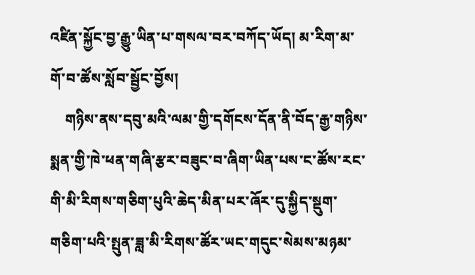འཛིན་སྐྱོང་བྱ་རྒྱུ་ཡིན་པ་གསལ་བར་བཀོད་ཡོད། མ་རིག་མ་གོ་བ་ཚོས་སློབ་སྦྱོང་བྱོས།
    གཉིས་ནས་དབུ་མའི་ལམ་གྱི་དགོངས་དོན་ནི་བོད་རྒྱ་གཉིས་སྨན་གྱི་ཁེ་ཕན་གཞི་རྩར་བཟུང་བ་ཞིག་ཡིན་པས་ང་ཚོས་རང་གི་མི་རིགས་གཅིག་པུའི་ཆེད་མིན་པར་ཞོར་དུ་སྐྱིད་སྡུག་གཅིག་པའི་སྤུན་ཟླ་མི་རིགས་ཚོར་ཡང་གདུང་སེམས་མཉམ་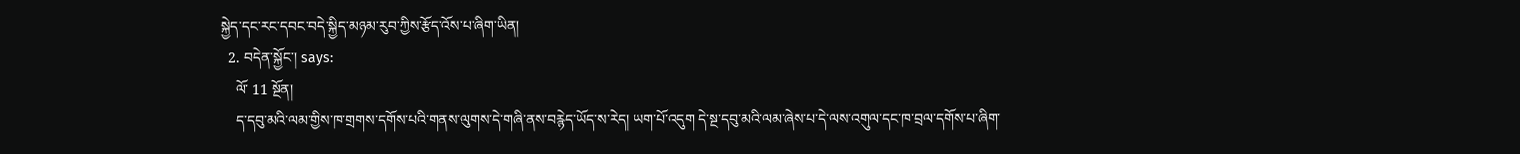སྐྱེད་དང་རང་དབང་བདེ་སྐྱིད་མཉམ་རུབ་ཀྱིས་རྩོད་འོས་པ་ཞིག་ཡིན།
  2. བདེན་སྐྱོང་། says:
    ལོ་ 11 སྔོན།
    ད་དབུ་མའི་ལམ་གྱིས་ཁ་གྲགས་དགོས་པའི་གནས་ལུགས་དེ་གཞི་ནས་བརྙེད་ཡོད་ས་རེད། ཡག་པོ་འདུག དེ་སྔ་དབུ་མའི་ལམ་ཞེས་པ་དེ་ལས་འགུལ་དང་ཁ་བྲལ་དགོས་པ་ཞིག་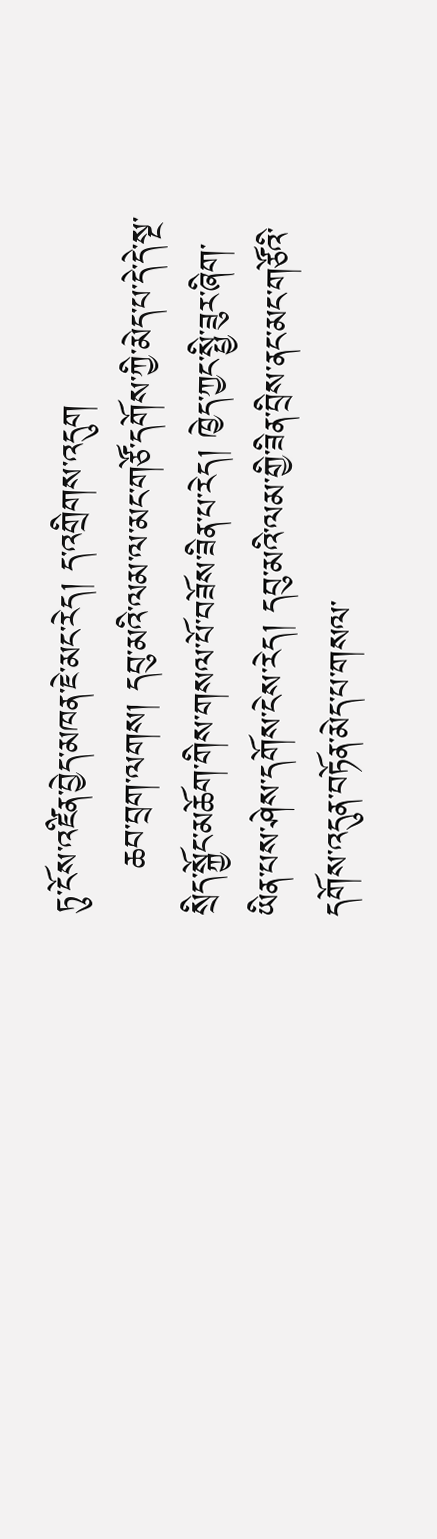ཏུ་ངོས་འཛིན་བྱེད་མཁན་ཇེ་མང་རེད། ད་འགྲིགས་འདུག
    ཆབ་བྲག་ལགས། དབུ་མའི་ལམ་ལ་མང་གཙོ་དགོས་ཀྱི་མེད་པ་དེ་དེ་སྔ་སྲིད་སྐྱོང་མཆོག་གིས་གསལ་པོ་བཟོས་ཟིན་པ་རེད། ཁྱེད་ཀྱང་སྤྱི་ཟུར་ཞིག་ཡིན་པས་ཤེས་དགོས་ངེས་རེད། དབུ་མའི་ལམ་གྱི་ཟིན་བྲིས་ནང་མང་གཙོའི་དགོས་འདུན་བཏོན་མེད་པ་གསལ་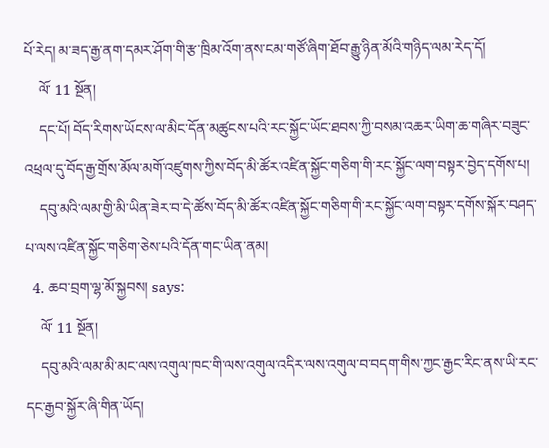པོ་རེད། མ་ཟད་རྒྱ་ནག་དམར་ཤོག་གི་རྩ་ཁྲིམ་འོག་ནས་ངམ་གཙོ་ཞིག་ཐོབ་རྒྱུ་ཉིན་མོའི་གཉིད་ལམ་རེད་དོ།
    ལོ་ 11 སྔོན།
    དང་པོ། བོད་རིགས་ཡོངས་ལ་མིང་དོན་མཚུངས་པའི་རང་སྐྱོང་ཡོང་ཐབས་ཀྱི་བསམ་འཆར་ཡིག་ཆ་གཞིར་བཟུང་འཕྲལ་དུ་བོད་རྒྱ་གྲོས་མོལ་མགོ་འཛུགས་ཀྱིས་བོད་མི་ཚོར་འཛིན་སྐྱོང་གཅིག་གི་རང་སྐྱོང་ལག་བསྟར་བྱེད་དགོས་པ།
    དབུ་མའི་ལམ་གྱི་མི་ཡིན་ཟེར་བ་དེ་ཚོས་བོད་མི་ཚོར་འཛིན་སྐྱོང་གཅིག་གི་རང་སྐྱོང་ལག་བསྟར་དགོས་སྐོར་བཤད་པ་ལས་འཛིན་སྐྱོང་གཅིག་ཅེས་པའི་དོན་གང་ཡིན་ནམ།
  4. ཆབ་བྲག་ལྷ་མོ་སྐྱབས། says:
    ལོ་ 11 སྔོན།
    དབུ་མའི་ལམ་མི་མང་ལས་འགུལ་ཁང་གི་ལས་འགུལ་འདིར་ལས་འགུལ་བ་བདག་གིས་ཀྱང་རྒྱང་རིང་ནས་ཡི་རང་དང་རྒྱབ་སྐྱོར་ཞི་གིན་ཡོད།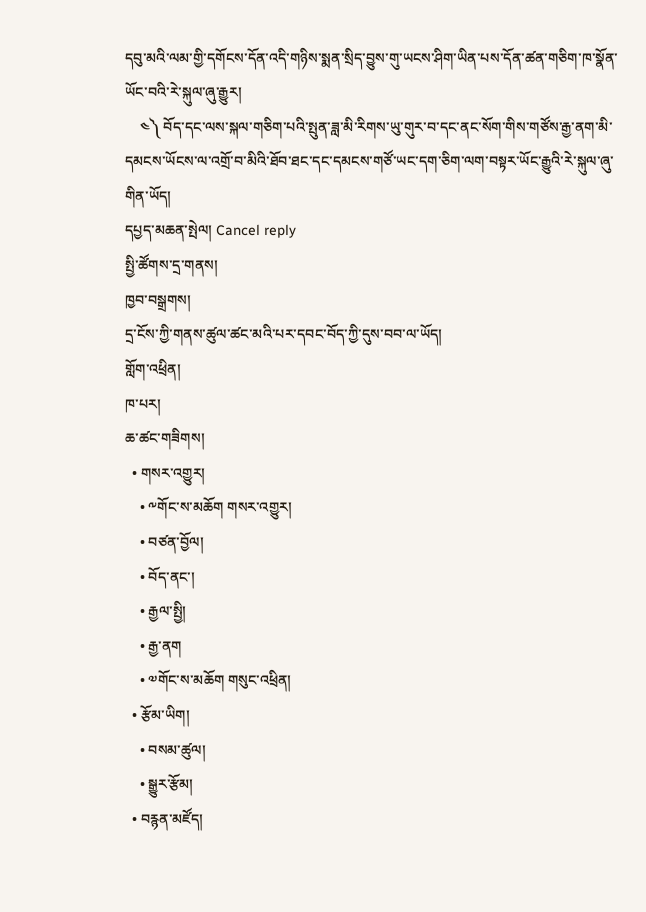དབུ་མའི་ལམ་གྱི་དགོངས་དོན་འདི་གཉིས་སྨན་སྲིད་བྱུས་གུ་ཡངས་ཤིག་ཡིན་པས་དོན་ཚན་གཅིག་ཁ་སྣོན་ཡོང་བའི་རེ་སྐུལ་ཞུ་རྒྱུར།
    ༤༽ བོད་དང་ལས་སྐལ་གཅིག་པའི་སྤུན་ཟླ་མི་རིགས་ཡུ་གུར་བ་དང་ནང་སོག་གིས་གཙོས་རྒྱ་ནག་མི་དམངས་ཡོངས་ལ་འགྲོ་བ་མིའི་ཐོབ་ཐང་དང་དམངས་གཙོ་ཡང་དག་ཅིག་ལག་བསྟར་ཡོང་རྒྱུའི་རེ་སྐུལ་ཞུ་གིན་ཡོད།
དཔྱད་མཆན་སྤེལ། Cancel reply
སྤྱི་ཚོགས་དྲ་གནས།
ཁྱབ་བསྒྲགས།
དྲ་ངོས་ཀྱི་གནས་ཚུལ་ཚང་མའི་པར་དབང་བོད་ཀྱི་དུས་བབ་ལ་ཡོད།
གློག་འཕྲིན།
ཁ་པར།
ཆ་ཚང་གཟིགས།
  • གསར་འགྱུར།
    • ༸གོང་ས་མཆོག གསར་འགྱུར།
    • བཙན་བྱོལ།
    • བོད་ནང་།
    • རྒྱལ་སྤྱི།
    • རྒྱ་ནག
    • ༧གོང་ས་མཆོག གསུང་འཕྲིན།
  • རྩོམ་ཡིག།
    • བསམ་ཚུལ།
    • སྒྱུར་རྩོམ།
  • བརྙན་མཛོད།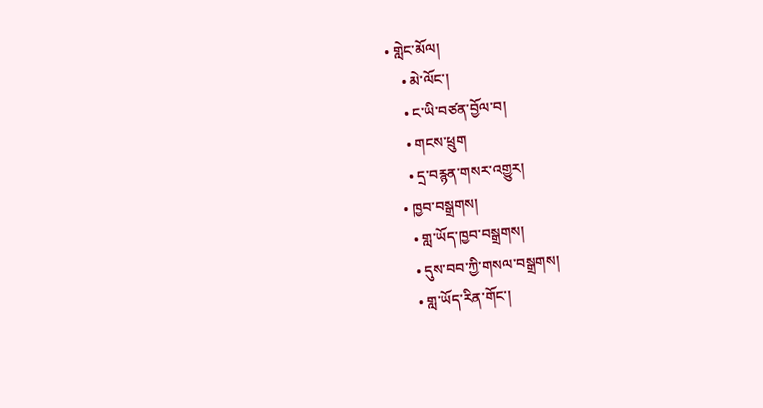• གླེང་མོལ།
    • མེ་ལོང་།
    • ང་ཡི་བཙན་བྱོལ་བ།
    • གངས་ཕྲུག
    • དྲ་བརྙན་གསར་འགྱུར།
  • ཁྱབ་བསྒྲགས།
    • གླ་ཡོད་ཁྱབ་བསྒྲགས།
    • དུས་བབ་ཀྱི་གསལ་བསྒྲགས།
    • གླ་ཡོད་རིན་གོང་།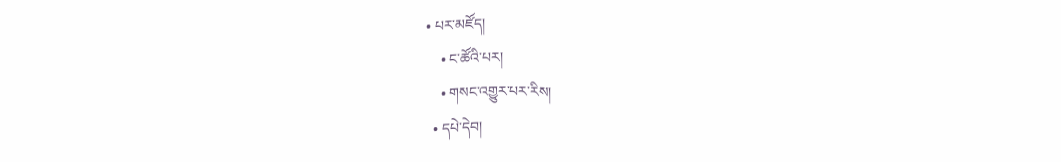• པར་མཛོད།
    • ང་ཚོའི་པར།
    • གསང་འགྱུར་པར་རིས།
  • དཔེ་དེབ།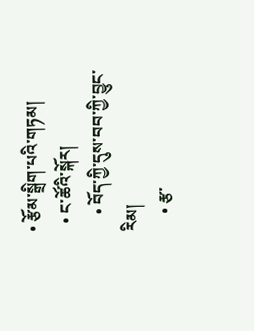• རྩོམ་སྒྲིག་པའི་གཏམ།
  • ང་ཚོའི་སྐོར།
    • བོད་ཀྱི་དུས་བབ་ཀྱི་བྱུང་རིམ།
    • རྩ་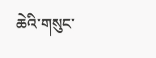ཆེའི་གསུང་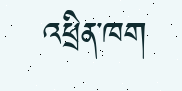འཕྲིན་ཁག